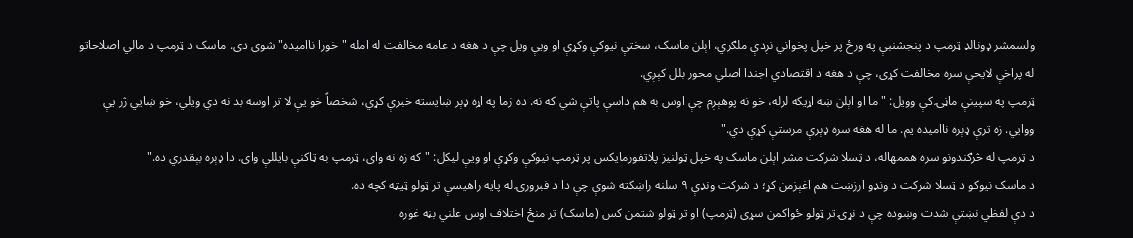ولسمشر ډونالډ ټرمپ د پنجشنبې په ورځ پر خپل پخواني نږدې ملګري، اېلن ماسک، سختې نیوکې وکړې او ویې ویل چې د هغه د عامه مخالفت له امله "خورا ناامیده" شوی دی. ماسک د ټرمپ د مالي اصلاحاتو له پراخې لایحې سره مخالفت کړی، چې د هغه د اقتصادي اجندا اصلي محور بلل کېږي.
ټرمپ په سپینې ماڼۍ کې وویل: "ما او اېلن ښه اړیکه لرله، خو نه پوهېږم چې اوس به هم داسې پاتې شي که نه. ده زما په اړه ډېر ښایسته خبرې کړي، شخصاً خو یې لا تر اوسه بد نه دي ویلي، خو ښایي ژر یې ووایي. زه ترې ډېره ناامیده یم. ما له هغه سره ډېرې مرستې کړې دي."
د ټرمپ له څرګندونو سره هممهاله، د ټسلا شرکت مشر اېلن ماسک په خپل ټولنیز پلاتفورمایکس پر ټرمپ نیوکې وکړې او ویې لیکل: "که زه نه وای، ټرمپ به ټاکنې بایللې وای. دا ډېره بېقدري ده."
د ماسک نیوکو د ټسلا شرکت د ونډو ارزښت هم اغېزمن کړ؛ د شرکت ونډې ۹ سلنه راښکته شوې چې دا د فبرورۍ له پایه راهیسې تر ټولو ټیټه کچه ده.
د دې لفظي نښتې شدت وښوده چې د نړۍ تر ټولو ځواکمن سړی (ټرمپ) او تر ټولو شتمن کس (ماسک) تر منځ اختلاف اوس علني بڼه غوره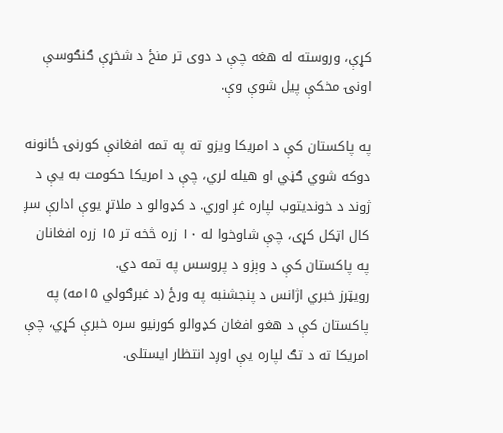کړې، وروسته له هغه چې د دوی تر منځ د شخړې ګنګوسې اونۍ مخکې پيل شوې وې.

په پاکستان کې د امریکا ويزو ته په تمه افغانې کورنۍ ځانونه دوکه شوي ګڼي او هيله لري، چې د امریکا حکومت به یې د ژوند د خوندیتوب لپاره غږ اوري. د کډوالو د ملاتړ یوې ادارې سږ کال اټکل کړی، چې شاوخوا له ۱۰ زره څخه تر ۱۵ زره افغانان په پاکستان کې د وېزو د پروسس په تمه دي.
رويټرز خبري اژانس د پنجشنبه په ورځ (د غبرګولي ۱۵مه) په پاکستان کې د هغو افغان کډوالو کورنيو سره خبرې کړي، چې امریکا ته د تګ لپاره يې اوږد انتظار ايستلی.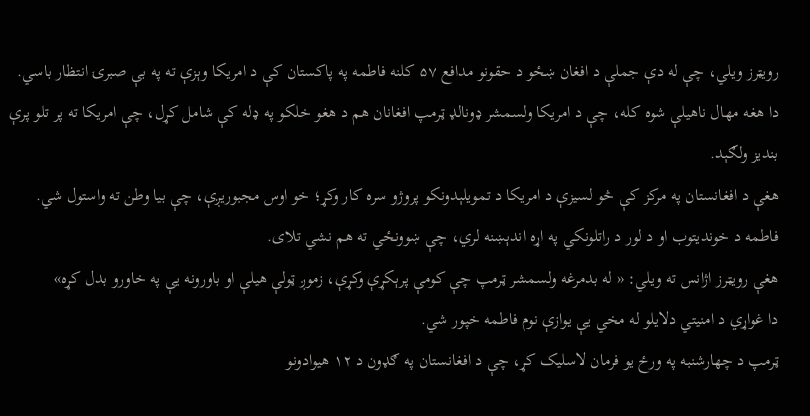رويټرز ویلي، چې له دې جملې د افغان ښځو د حقونو مدافع ۵۷ کلنه فاطمه په پاکستان کې د امریکا وېزې ته په بې صبرۍ انتظار باسي.
دا هغه مهال ناهیلې شوه کله، چې د امریکا ولسمشر ډونالډ ټرمپ افغانان هم د هغو خلکو په ډله کې شامل کړل، چې امریکا ته پر تلو پرې بندیز ولګېد.
هغې د افغانستان په مرکز کې څو لسیزې د امریکا د تمويلېدونکو پروژو سره کار وکړ؛ خو اوس مجبوريږې، چې بیا وطن ته واستول شي.
فاطمه د خونديتوب او د لور د راتلونکي په اړه اندېښنه لري، چې ښوونځي ته هم نشي تلای.
هغې رويټرز اژانس ته ویلي: « له بدمرغه ولسمشر ټرمپ چې کومې پرېکړې وکړې، زموږ ټولې هيلې او باورونه یې په خاورو بدل کړه»
دا غواړي د امنیتي دلایلو له مخي يې یوازې نوم فاطمه خپور شي.
ټرمپ د چهارشنبه په ورځ یو فرمان لاسلیک کړ، چې د افغانستان په ګډون د ۱۲ هیوادونو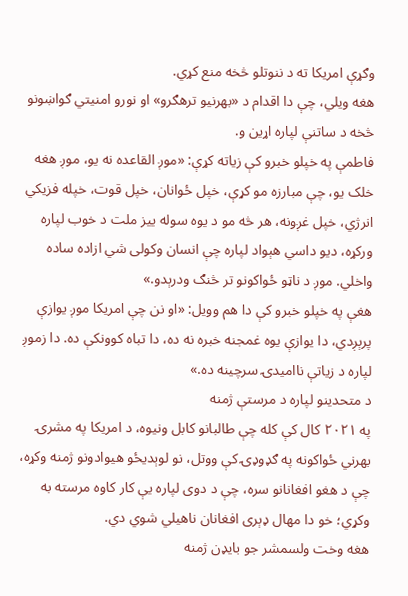وګړې امریکا ته د ننوتلو څخه منع کړي.
هغه ویلي، چې دا اقدام د «بهرنيو ترهګرو» او نورو امنیتي ګواښونو څخه د ساتنې لپاره اړین و.
فاطمې په خپلو خبرو کې زياته کړې: «موږ القاعده نه يو، موږ هغه خلک یو، چې مبارزه مو کړې، خپل ځوانان، خپل قوت، خپله فزيکي انرژي، خپل غږونه، هر څه مو د یوه سوله ييز ملت د خوب لپاره ورکړه، دیو داسي هېواد لپاره چې انسان وکولی شي ازاده ساده واخلي. موږ د ناټو ځواکونو تر څنګ ودرېدو.»
هغې په خپلو خبرو کې دا هم وویل: «او نن چې امریکا موږ یوازې پرېږدي، دا یوازې یوه غمجنه خبره نه ده، دا تباه کوونکې ده. دا زموږ لپاره د زياتې ناامیدۍ سرچینه ده.»
د متحدینو لپاره د مرستې ژمنه
په ۲۰۲۱ کال کې کله چې طالبانو کابل ونیوه، د امریکا په مشرۍ بهرني ځواکونه په ګډوډۍ کې ووتل، نو لوېدیځو هیوادونو ژمنه وکړه، چې د هغو افغانانو سره، چې د دوی لپاره یې کار کاوه مرسته به وکړي؛ خو دا مهال ډېری افغانان ناهيلي شوي دي.
هغه وخت ولسمشر جو بایډن ژمنه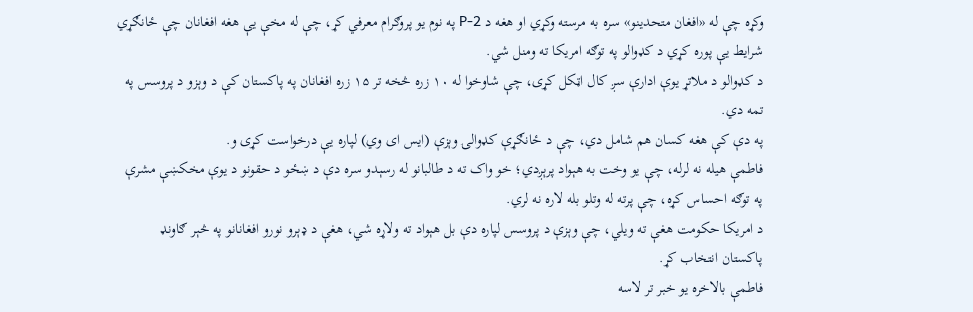وکړه چې له «افغان متحدینو» سره به مرسته وکړي او هغه د P-2 په نوم یو پروګرام معرفي کړ، چې له مخې یې هغه افغانان چې ځانګړي شرایط یې پوره کړي د کډوالو په توګه امریکا ته ومنل شي.
د کډوالو د ملاتړ یوې ادارې سږ کال اټکل کړی، چې شاوخوا له ۱۰ زره څخه تر ۱۵ زره افغانان په پاکستان کې د وېزو د پروسس په تمه دي.
په دې کې هغه کسان هم شامل دي، چې د ځانګړې کډوالۍ وېزې (ايس ای وي) لپاره یې درخواست کړی و.
فاطمې هیله نه لرله، چې یو وخت به هېواد پرېږدي؛ خو واک ته د طالبانو له رسېدو سره دې د ښځو د حقونو د يوې مخکښې مشرې په توګه احساس کړه، چې پرته له وتلو بله لاره نه لري.
د امریکا حکومت هغې ته ویلي، چې وېزې د پروسس لپاره دې بل هېواد ته ولاړه شي، هغې د ډېرو نورو افغانانو په څېر ګاونډ پاکستان انتخاب کړ.
فاطمې بالاخره یو خبر تر لاسه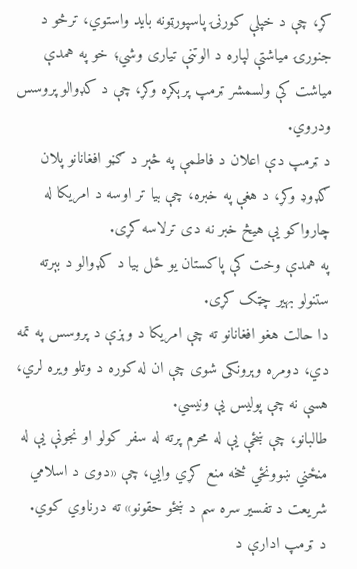کړ، چې د خپلې کورنۍ پاسپورټونه باید واستوي، ترڅو د جنورۍ میاشتې لپاره د الوتنې تیاری وشي؛ خو په همدې مياشت کې ولسمشر ټرمپ پرېکړه وکړ، چې د کډوالو پروسس ودروي.
د ټرمپ دې اعلان د فاطمې په څېر د ګڼو افغانانو پلان ګډوډ وکړ، د هغې په خبره، چې بیا تر اوسه د امریکا له چارواکو یې هيڅ خبر نه دی ترلاسه کړی.
په همدې وخت کې پاکستان یو ځل بیا د کډوالو د بېرته ستنولو بهیر چټک کړی.
دا حالت هغو افغانانو ته چې امریکا د وېزې د پروسس په تمه دي، دومره وېرونکی شوی چې ان له کوره د وتلو ویره لري، هسې نه چې پولیس یې ونیسي.
طالبانو، چې ښځې یې له محرم پرته له سفر کولو او نجونې یې له منځني ښوونځي څخه منع کړي وایي، چې «دوی د اسلامي شریعت د تفسیر سره سم د ښځو حقونو» ته درناوي کوي.
د ټرمپ ادارې د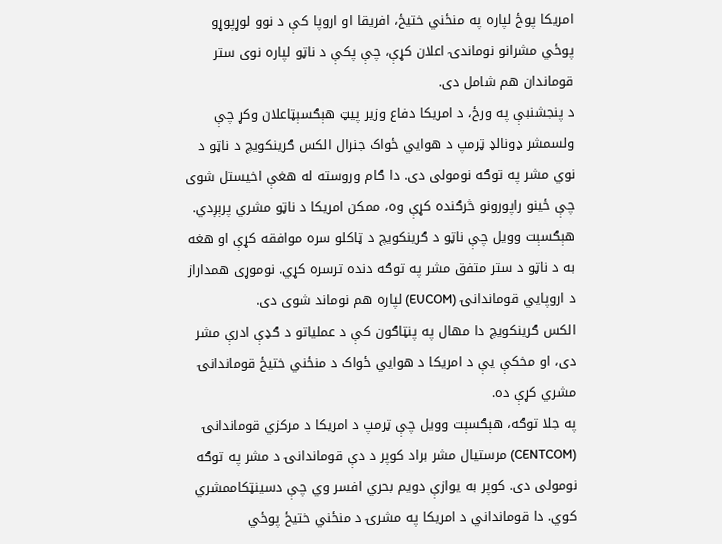امریکا پوځ لپاره په منځني ختیځ، افریقا او اروپا کې د نوو لوړپوړو پوځي مشرانو نوماندۍ اعلان کړې، چې پکې د ناټو لپاره نوی ستر قوماندان هم شامل دی.
د پنجشنبې په ورځ، د امریکا دفاع وزیر پیټ هېګسېټاعلان وکړ چې ولسمشر ډونالډ ټرمپ د هوايي ځواک جنرال الکس ګرینکویچ د ناټو د نوي مشر په توګه نومولی دی. دا ګام وروسته له هغې اخیستل شوی چې ځینو راپورونو څرګنده کړې وه، ممکن امریکا د ناټو مشري پرېږدي.
هېګسېت وویل چې ناټو د ګرینکویچ د ټاکلو سره موافقه کړې او هغه به د ناټو د ستر متفق مشر په توګه دنده ترسره کړي. نوموړی همداراز د اروپایي قوماندانۍ (EUCOM) لپاره هم نوماند شوی دی.
الکس ګرینکویچ دا مهال په پنټاګون کې د عملیاتو د ګډې ادرې مشر دی، او مخکې یې د امریکا د هوايي ځواک د منځني ختیځ قوماندانۍ مشري کړې ده.
په جلا توګه، هېګسېت وویل چې ټرمپ د امریکا د مرکزي قوماندانۍ (CENTCOM) مرستیال مشر براد کوپر د دې قوماندانۍ د مشر په توګه نومولی دی. کوپر به یوازې دویم بحري افسر وي چې دسینټکاممشري کوي. دا قومانداني د امریکا په مشرۍ د منځني ختیځ پوځي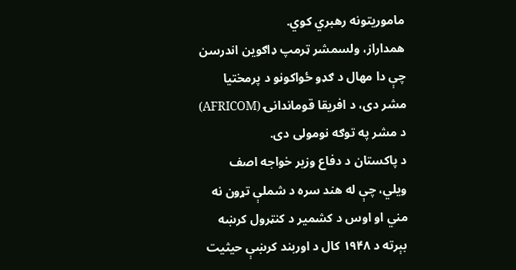ماموریتونه رهبري کوي.
همداراز، ولسمشر ټرمپ ډاګوین اندرسن چې دا مهال د ګډو ځواکونو د پرمختیا مشر دی، د افریقا قوماندانۍ (AFRICOM) د مشر په توګه نومولی دی.
د پاکستان د دفاع وزیر خواجه اصف ویلي، چې له هند سره د شملې تړون نه مني او اوس د کشمیر د کنټرول کرښه بېرته د ۱۹۴۸ کال د اوربند کرښې حیثیت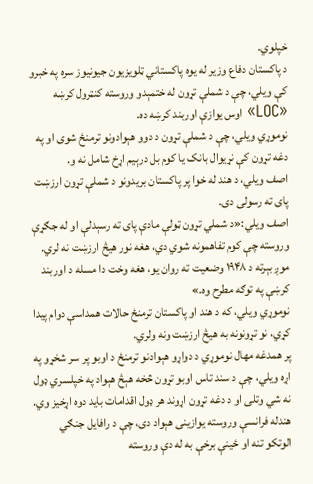خپلوي.
د پاکستان دفاع وزیر له یوه پاکستاني ټلویزیون جیونیوز سره په خبرو کې ویلي، چې د شملې تړون له ختمېدو وروسته کنټرول کرښه «LOC» اوس یوازې اوربند کرښه ده.
نوموړي ویلي، چې د شملې تړون د دوو هېوادونو ترمنځ شوی او په دغه تړون کې نړیوال بانک یا کوم بل درېیم اړخ شامل نه و.
اصف ویلي، د هند له خوا پر پاکستان بریدونو د شملې تړون ارزښت پای ته رسولی دی.
اصف ویلي:«د شملي تړون ټولې مادې پای ته رسېدلې او له جګړې وروسته چې کوم تفاهمونه شوي دي، هغه نور هیڅ ارزښت نه لري. موږ بېرته د ۱۹۴۸ وضعیت ته روان یو، هغه وخت دا مسله د اوربند کرښې په توګه مطرح وه.»
نوموړي ویلي، که د هند او پاکستان ترمنځ حالات همداسې دوام پیدا کړي، نو تړونونه به هیڅ ارزښت ونه ولري.
پر همدغه مهال نوموړي د دواړو هېوادنو ترمنځ د اوبو پر سر شخړو په اړه ویلي، چې د سند تاس اوبو تړون څخه هېڅ هېواد په خپلسري ډول نه شي وتلی او د دغه تړون اړوند هر ډول اقدامات باید دوه اړخیز وي.
هندله فرانسې وروسته یوازینی هېواد دی، چې د رافایل جنګي الوتکو تنه او ځینې برخې به له دې وروسته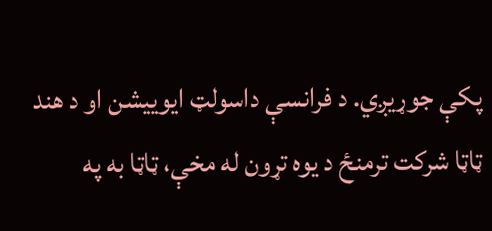پکې جوړیږي. د فرانسې داسولټ ایوییشن او د هند ټاټا شرکت ترمنځ د یوه تړون له مخې، ټاټا به په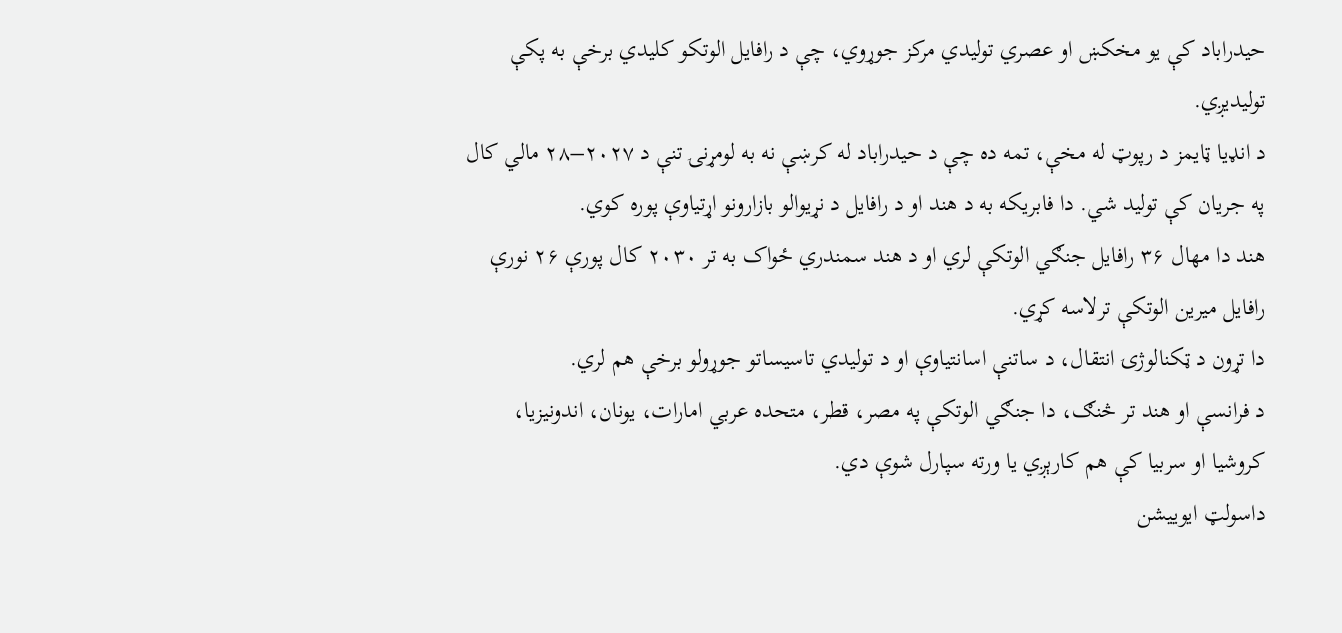حیدراباد کې یو مخکښ او عصري تولیدي مرکز جوړوي، چې د رافایل الوتکو کلیدي برخې به پکې تولیدیږي.
د انډیا ټایمز د رپوټ له مخې، تمه ده چې د حیدراباد له کرښې نه به لومړنۍ تنې د ۲۰۲۷–۲۸ مالي کال په جریان کې تولید شي. دا فابریکه به د هند او د رافایل د نړیوالو بازارونو اړتیاوې پوره کوي.
هند دا مهال ۳۶ رافایل جنګي الوتکې لري او د هند سمندري ځواک به تر ۲۰۳۰ کال پورې ۲۶ نورې رافایل میرین الوتکې ترلاسه کړي.
دا تړون د ټکنالوژۍ انتقال، د ساتنې اسانتیاوې او د تولیدي تاسیساتو جوړولو برخې هم لري.
د فرانسې او هند تر څنګ، دا جنګي الوتکې په مصر، قطر، متحده عربي امارات، یونان، اندونیزیا، کروشیا او سربیا کې هم کارېږي یا ورته سپارل شوې دي.
داسولټ ایوییشن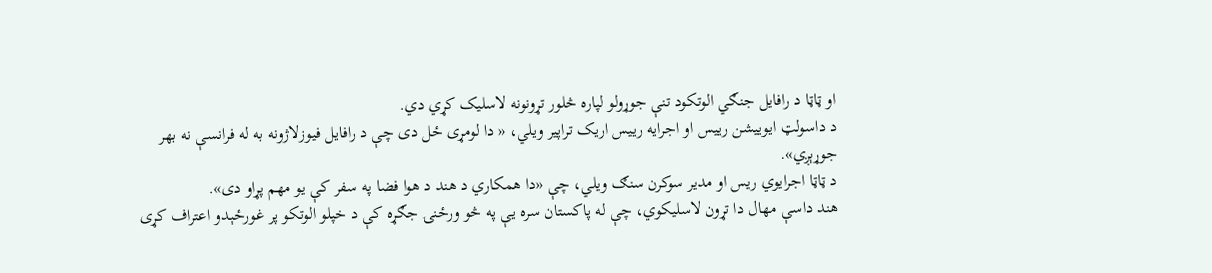او ټاټا د رافایل جنګي الوتکود تنې جوړولو لپاره څلور تړونونه لاسلیک کړي دي.
د داسولټ ایوییشن رییس او اجرایه رییس اریک تراپیر ویلي، « دا لومړی ځل دی چې د رافایل فیوزلاژونه به له فرانسې نه بهر جوړېږي».
د ټاټا اجرایوي ریس او مدیر سوکرن سنګ ویلي، چې «دا همکاري د هند د هوا فضا په سفر کې یو مهم پړاو دی».
هند داسې مهال دا تړون لاسلیکوي، چې له پاکستان سره یې په څو ورځنۍ جګړه کې د خپلو الوتکو پر غورځېدو اعتراف کړی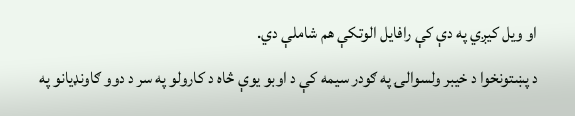او ویل کیږي په دې کې رافایل الوتکې هم شاملې دي.
د پښتونخوا د خیبر ولسوالۍ په ګودر سیمه کې د اوبو یوې څاه د کارولو په سر د دوو ګاونډیانو په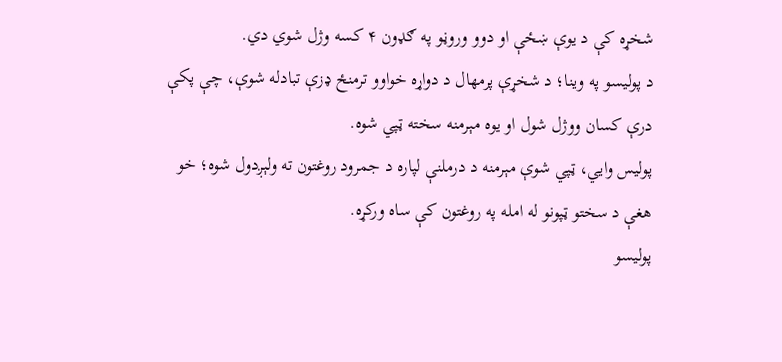شخړه کې د یوې ښځې او دوو وروڼو په ګډون ۴ کسه وژل شوي دي.
د پولیسو په وینا؛ د شخړې پرمهال د دواړه خواوو ترمنځ ډزې تبادله شوې، چې پکې درې کسان ووژل شول او یوه مېرمنه سخته ټپي شوه.
پولیس وایي، ټپي شوې مېرمنه د درملنې لپاره د جمرود روغتون ته ولېږدول شوه؛ خو هغې د سختو ټپونو له امله په روغتون کې ساه ورکړه.
پولیسو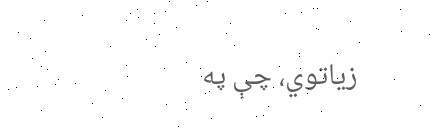زیاتوي، چې په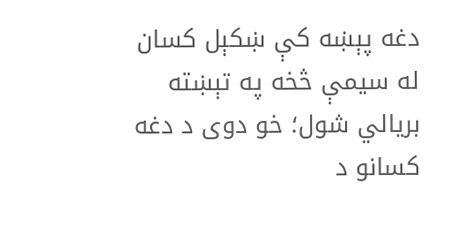دغه پېښه کې ښکېل کسان له سیمې څخه په تېښته بریالي شول؛ خو دوی د دغه کسانو د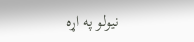نیولو په اړه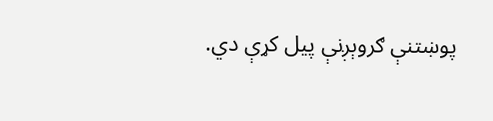پوښتنې ګروېږنې پیل کړې دي.